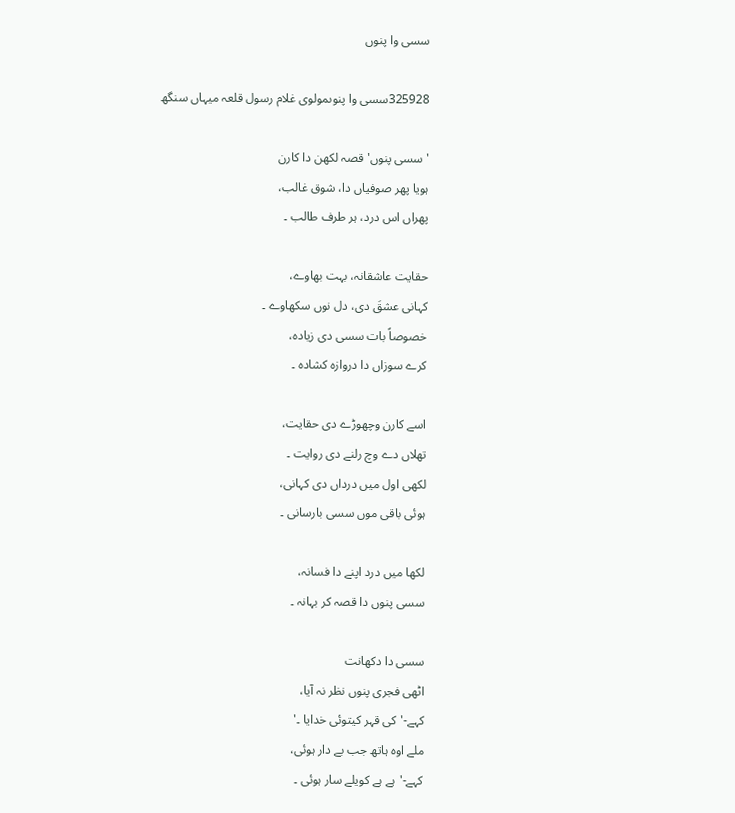سسی وا پنوں

325928سسی وا پنوںمولوی غلام رسول قلعہ میہاں سنگھ

'سسی پنوں' قصہ لکھن دا کارن
ہویا پھر صوفیاں دا، شوق غالب،
پھراں اس درد، ہر طرف طالب ۔

حقایت عاشقانہ، بہت بھاوے،
کہانی عشقَ دی، دل نوں سکھاوے ۔
خصوصاً بات سسی دی زیادہ،
کرے سوزاں دا دروازہ کشادہ ۔

اسے کارن وچھوڑے دی حقایت،
تھلاں دے وچ رلنے دی روایت ۔
لکھی اول میں درداں دی کہانی،
ہوئی باقی موں سسی بارسانی ۔

لکھا میں درد اپنے دا فسانہ،
سسی پنوں دا قصہ کر بہانہ ۔

سسی دا دکھانت
اٹھی فجری پنوں نظر نہ آیا،
کہے-'کی قہر کیتوئی خدایا ۔'
ملے اوہ ہاتھ جب بے دار ہوئی،
کہے-'ہے ہے کویلے سار ہوئی ۔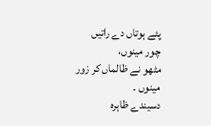پئے ہوتاں دے راتیں چور مینوں،
مٹھو نے ظالماں کر زور مینوں ۔
دسیندے ظاہرہ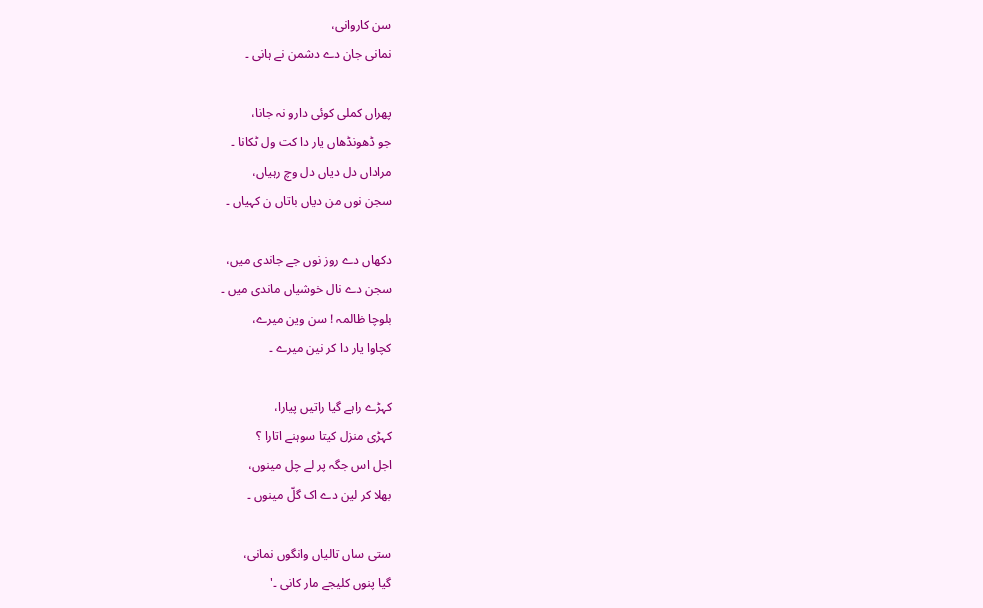سن کاروانی،
نمانی جان دے دشمن نے ہانی ۔

پھراں کملی کوئی دارو نہ جانا،
جو ڈھونڈھاں یار دا کت ول ٹکانا ۔
مراداں دل دیاں دل وچ رہیاں،
سجن نوں من دیاں باتاں ن کہیاں ۔

دکھاں دے روز نوں جے جاندی میں،
سجن دے نال خوشیاں ماندی میں ۔
بلوچا ظالمہ ! سن وین میرے،
کچاوا یار دا کر نین میرے ۔

کہڑے راہے گیا راتیں پیارا،
کہڑی منزل کیتا سوہنے اتارا ؟
اجل اس جگہ پر لے چل مینوں،
بھلا کر لین دے اک گلّ مینوں ۔

ستی ساں تالیاں وانگوں نمانی،
گیا پنوں کلیجے مار کانی ۔'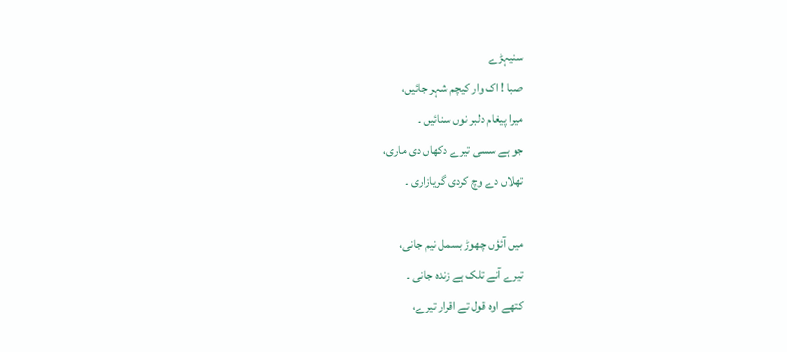سنیہڑے
صبا ! اک وار کیچم شہر جائیں،
میرا پیغام دلبر نوں سنائیں ۔
جو ہے سسی تیرے دکھاں دی ماری،
تھلاں دے وچ کردی گریازاری ۔

میں آئؤں چھوڑ بسمل نیم جانی،
تیرے آنے تلک ہے زندہ جانی ۔
کتھے اوہ قول تے اقرار تیرے،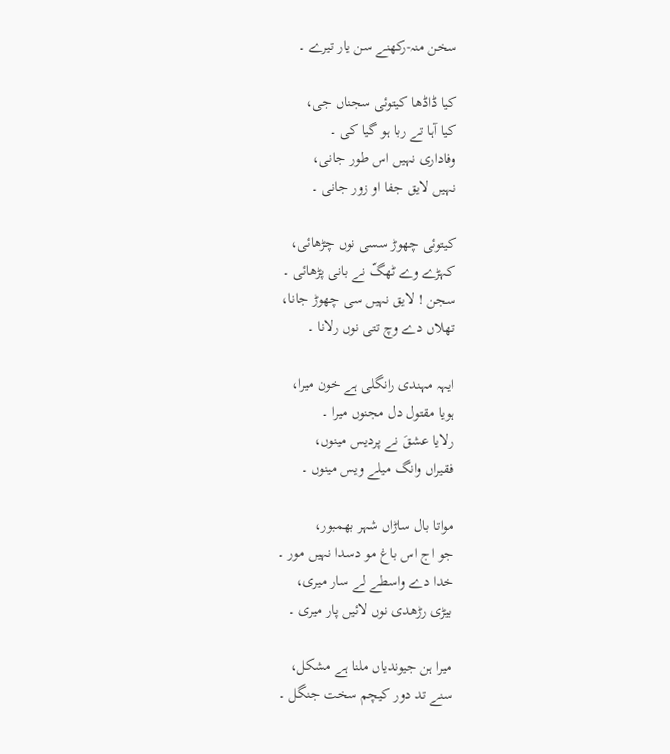سخن منہ-رکھنے سن یار تیرے ۔

کیا ڈاڈھا کیتوئی سجناں جی،
کیا آہا تے ربا ہو گیا کی ۔
وفاداری نہیں اس طور جانی،
نہیں لایق جفا او زور جانی ۔

کیتوئی چھوڑ سسی نوں چڑھائی،
کہڑے وے ٹھگّ نے بانی پڑھائی ۔
سجن ! لایق نہیں سی چھوڑ جانا،
تھلاں دے وچ تتی نوں رلانا ۔

ایہہ مہندی رانگلی ہے خون میرا،
ہویا مقتول دل مجنوں میرا ۔
رلایا عشقَ نے پردیس مینوں،
فقیراں وانگ میلے ویس مینوں ۔

مواتا بال ساڑاں شہر بھمبور،
جو اج اس باغ مو دسدا نہیں مور ۔
خدا دے واسطے لے سار میری،
بیڑی رڑھدی نوں لائیں پار میری ۔

میرا ہن جیوندیاں ملنا ہے مشکل،
سنے تد دور کیچم سخت جنگل ۔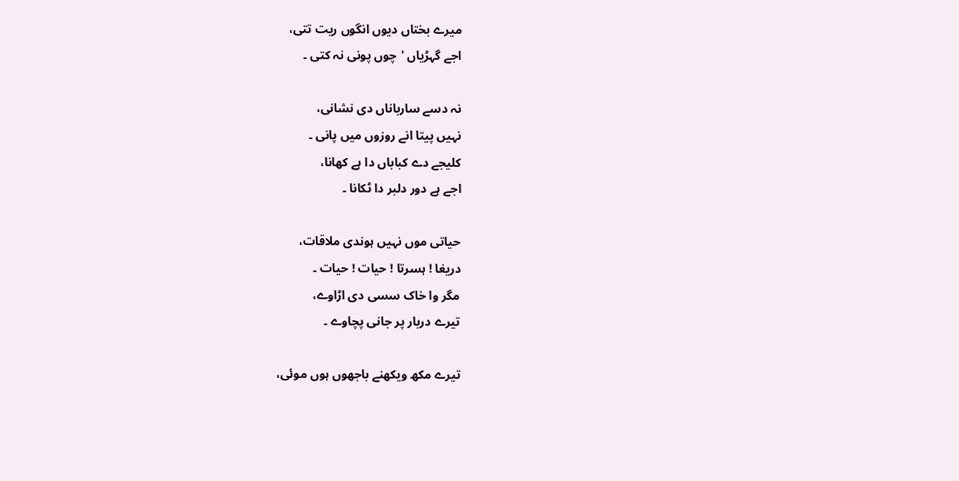میرے بختاں دیوں انگوں ریت تتی،
اجے گہڑیاں 'چوں پونی نہ کتی ۔

نہ دسے سارباناں دی نشانی،
نہیں پیتا انے روزوں میں پانی ۔
کلیجے دے کباباں دا ہے کھانا،
اجے ہے دور دلبر دا ٹکانا ۔

حیاتی موں نہیں ہوندی ملاقات،
دریغا ! ہسرتا ! حیات ! حیات ۔
مگر وا خاک سسی دی اڑاوے،
تیرے دربار پر جانی پچاوے ۔

تیرے مکھ ویکھنے باجھوں ہوں موئی،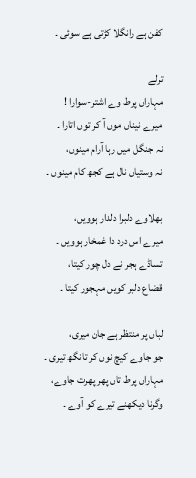کفن ہے رانگلا کڑتی ہے سوئی ۔

ترلے
مہاراں پرط وے اشتر-سوارا !
میرے نیناں موں آ کر توں اتارا ۔
نہ جنگل میں رہا آرام مینوں،
نہ وستیاں نال ہے کجھ کام مینوں ۔

بھلاوے دلبرا دلدار ہوویں،
میرے اس درد دا غمخار ہوویں ۔
تساڈے ہجر نے دل چور کیتا،
قضاع دلبر کویں مہجور کیتا ۔

لباں پر منتظر ہے جان میری،
جو جاوے کیچ نوں کر تانگھ تیری ۔
مہاراں پرط تاں پھر پھرت جاوے،
وگرنا دیکھنے تیرے کو آوے ۔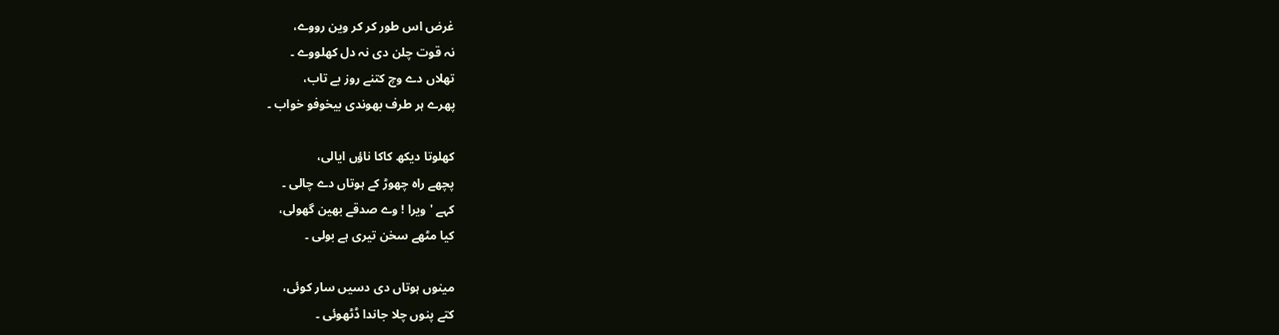غرض اس طور کر کر وین رووے،
نہ قوت چلن دی نہ دل کھلووے ۔
تھلاں دے وچ کتنے روز بے تاب،
پھرے ہر طرف بھوندی بیخوفو خواب ۔

کھلوتا دیکھ کاکا ناؤں ایالی،
پچھے راہ چھوڑ کے ہوتاں دے چالی ۔
کہے 'ویرا ! وے صدقے بھین گھولی،
کیا مٹھے سخن تیری ہے بولی ۔

مینوں ہوتاں دی دسیں سار کوئی،
کتے پنوں چلا جاندا ڈٹھوئی ۔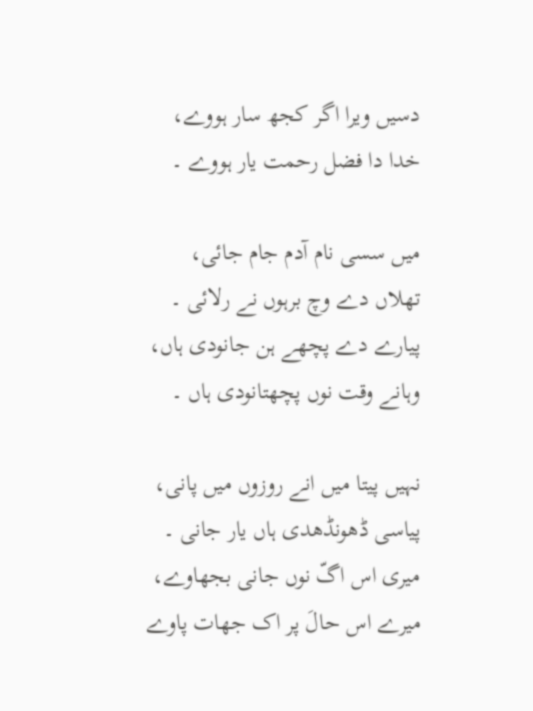دسیں ویرا اگر کجھ سار ہووے،
خدا دا فضل رحمت یار ہووے ۔

میں سسی نام آدم جام جائی،
تھلاں دے وچ برہوں نے رلائی ۔
پیارے دے پچھے ہن جانودی ہاں،
وہانے وقت نوں پچھتانودی ہاں ۔

نہیں پیتا میں انے روزوں میں پانی،
پیاسی ڈھونڈھدی ہاں یار جانی ۔
میری اس اگّ نوں جانی بجھاوے،
میرے اس حالَ پر اک جھات پاوے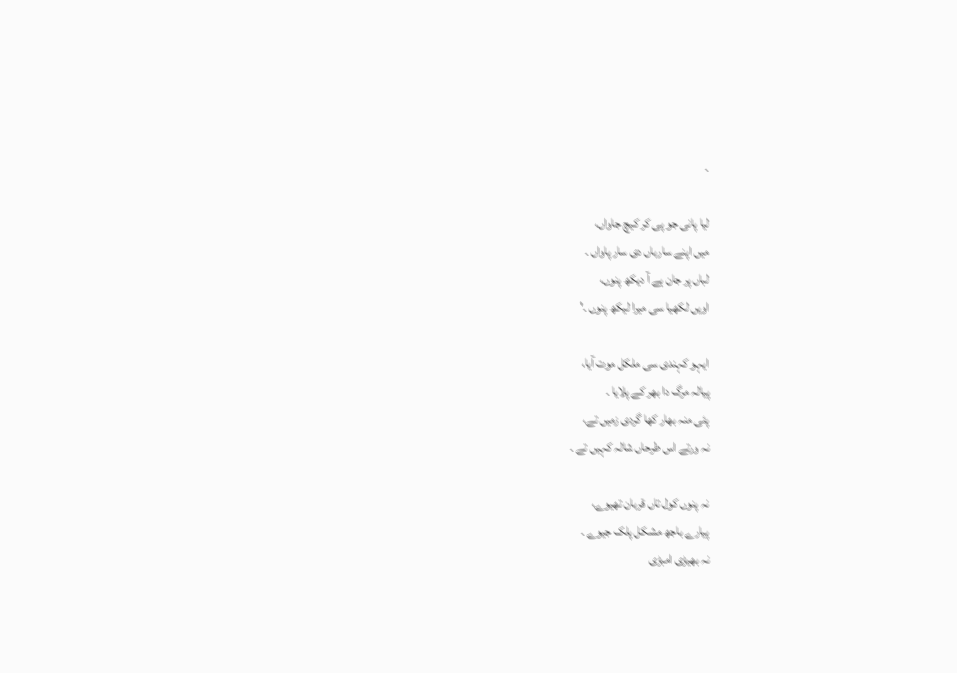۔

لیا پانی جو پی کر کیچ جاواں،
میں اپنے سارباں دی سار پاواں ۔
لباں پر جان ہے آ دیکھ پنوں،
اویں لکھیا سی میرا لیکھ پنوں ۔'

ایہو کہندی سی ملکل موت آیا،
پیالہ مرگ دا بھر کے پلایا ۔
پئی منہ بھار کھا گردی زمیں تے،
نہ ورتے اس طرحاں شالہ کہیں تے ۔

نہ پنوں کول تاں قربان تھیوے،
پیارے باجھ مشکل پلک جیوے ۔
نہ بھیڑی امبڑی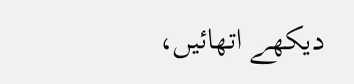دیکھے اتھائیں،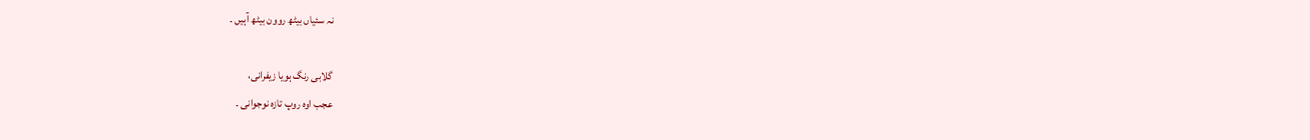نہ سئیاں بیٹھ روون بیٹھ آہیں ۔

گلابی رنگ ہویا زیفرانی،
عجب اوہ روپ تازہ نوجوانی ۔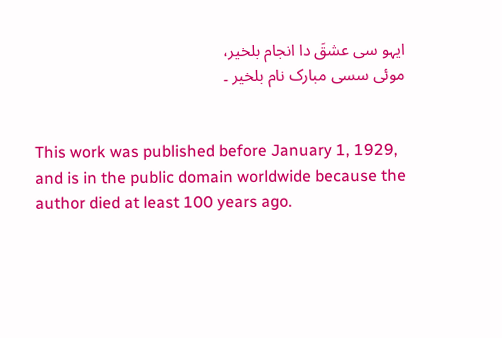ایہو سی عشقَ دا انجام بلخیر،
موئی سسی مبارک نام بلخیر ۔


This work was published before January 1, 1929, and is in the public domain worldwide because the author died at least 100 years ago.